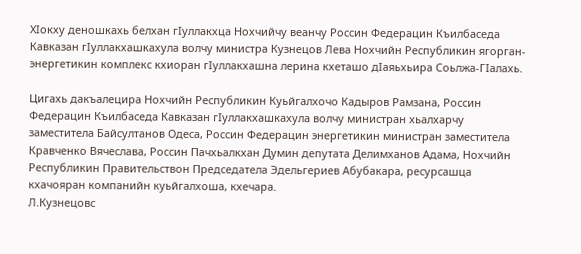ХIокху деношкахь белхан гIуллакхца Нохчийчу веанчу Россин Федерацин Къилбаседа Кавказан гIуллакхашкахула волчу министра Кузнецов Лева Нохчийн Республикин ягорган-энергетикин комплекс кхиоран гIуллакхашна лерина кхеташо дIаяьхьира Соьлжа-ГIалахь.

Цигахь дакъалецира Нохчийн Республикин Куьйгалхочо Кадыров Рамзана, Россин Федерацин Къилбаседа Кавказан гIуллакхашкахула волчу министран хьалхарчу заместитела Байсултанов Одеса, Россин Федерацин энергетикин министран заместитела Кравченко Вячеслава, Россин Пачхьалкхан Думин депутата Делимханов Адама, Нохчийн Республикин Правительствон Председатела Эдельгериев Абубакара, ресурсашца кхачояран компанийн куьйгалхоша, кхечара.
Л.Кузнецовс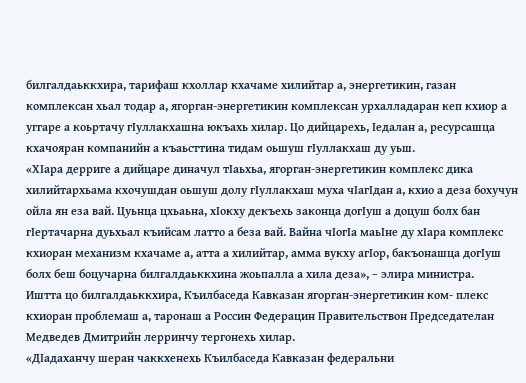билгалдаьккхира, тарифаш кхоллар кхачаме хилийтар а, энергетикин, газан комплексан хьал тодар а, ягорган-энергетикин комплексан урхалладаран кеп кхиор а уггаре а коьртачу гIуллакхашна юкъахь хилар. Цо дийцарехь, Iедалан а, ресурсашца кхачояран компанийн а къаьсттина тидам оьшуш гIуллакхаш ду уьш.
«ХIара дерриге а дийцаре диначул тIаьхьа, ягорган-энергетикин комплекс дика хилийтархьама кхочушдан оьшуш долу гIуллакхаш муха чIагIдан а, кхио а деза бохучун ойла ян еза вай. Цуьнца цхьаьна, хIокху декъехь законца догIуш а доцуш болх бан гIертачарна дуьхьал къийсам латто а беза вай. Вайна чIогIа маьIне ду хIара комплекс кхиоран механизм кхачаме а, атта а хилийтар, амма вукху агIор, бакъонашца догIуш болх беш боцучарна билгалдаьккхина жоьпалла а хила деза», – элира министра.
Иштта цо билгалдаьккхира, Къилбаседа Кавказан ягорган-энергетикин ком- плекс кхиоран проблемаш а, таронаш а Россин Федерацин Правительствон Председателан Медведев Дмитрийн лерринчу тергонехь хилар.
«ДIадаханчу шеран чаккхенехь Къилбаседа Кавказан федеральни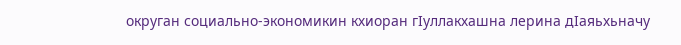округан социально-экономикин кхиоран гIуллакхашна лерина дIаяьхьначу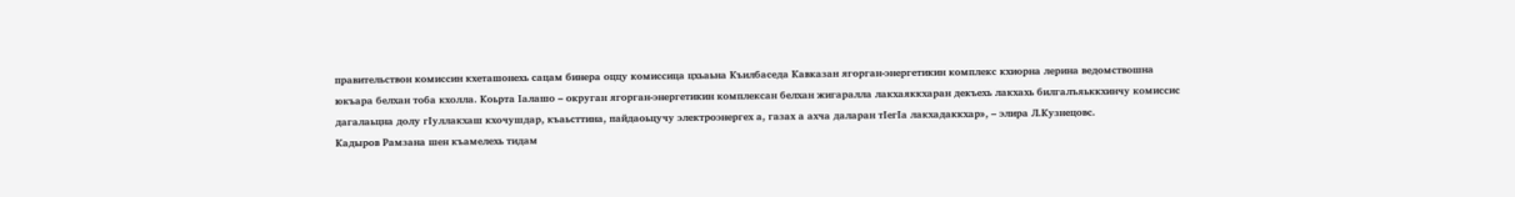правительствон комиссин кхеташонехь сацам бинера оццу комиссица цхьаьна Къилбаседа Кавказан ягорган-энергетикин комплекс кхиорна лерина ведомствошна юкъара белхан тоба кхолла. Коьрта Iалашо – округан ягорган-энергетикин комплексан белхан жигаралла лакхаяккхаран декъехь лакхахь билгалъяьккхинчу комиссис дагалаьцна долу гIуллакхаш кхочушдар, къаьсттина, пайдаоьцучу электроэнергех а, газах а ахча даларан тIегIа лакхадаккхар», – элира Л.Кузнецовс.
Кадыров Рамзана шен къамелехь тидам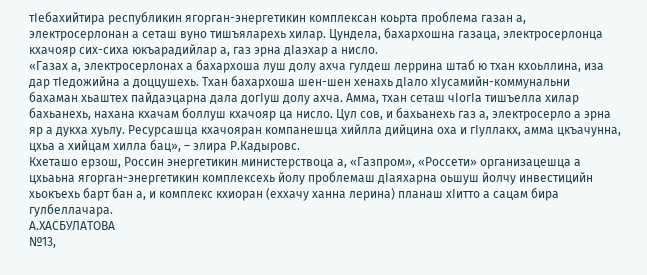тIебахийтира республикин ягорган-энергетикин комплексан коьрта проблема газан а, электросерлонан а сеташ вуно тишъяларехь хилар. Цундела, бахархошна газаца, электросерлонца кхачояр сих-сиха юкъарадийлар а, газ эрна дIаэхар а нисло.
«Газах а, электросерлонах а бахархоша луш долу ахча гулдеш леррина штаб ю тхан кхоьллина, иза дар тIедожийна а доццушехь. Тхан бахархоша шен-шен хенахь дIало хIусамийн-коммунальни бахаман хьаштех пайдаэцарна дала догIуш долу ахча. Амма, тхан сеташ чIогIа тишъелла хилар бахьанехь, нахана кхачам боллуш кхачояр ца нисло. Цул сов, и бахьанехь газ а, электросерло а эрна яр а дукха хуьлу. Ресурсашца кхачояран компанешца хийлла дийцина оха и гIуллакх, амма цкъачунна, цхьа а хийцам хилла бац», – элира Р.Кадыровс.
Кхеташо ерзош, Россин энергетикин министерствоца а, «Газпром», «Россети» организацешца а цхьаьна ягорган-энергетикин комплексехь йолу проблемаш дIаяхарна оьшуш йолчу инвестицийн хьокъехь барт бан а, и комплекс кхиоран (еххачу ханна лерина) планаш хIитто а сацам бира гулбеллачара.
А.ХАСБУЛАТОВА
№13,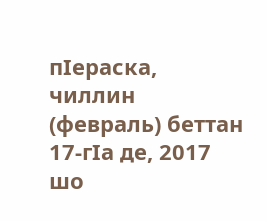пIераска, чиллин (февраль) беттан 17-гIа де, 2017 шо